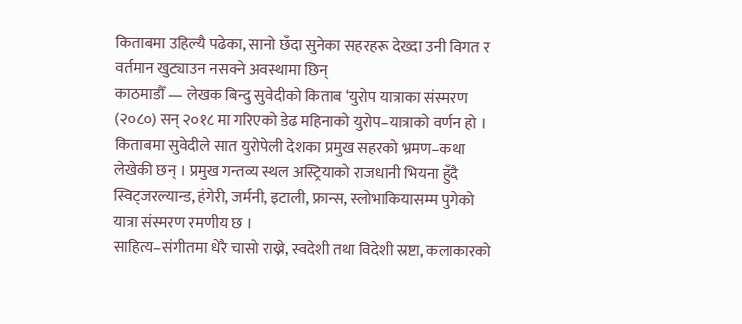किताबमा उहिल्यै पढेका, सानो छँदा सुनेका सहरहरू देख्दा उनी विगत र वर्तमान खुट्याउन नसक्ने अवस्थामा छिन्
काठमाडौँ — लेखक बिन्दु सुवेदीको किताब ‘युरोप यात्राका संस्मरण (२०८०) सन् २०१८ मा गरिएको डेढ महिनाको युरोप–यात्राको वर्णन हो । किताबमा सुवेदीले सात युरोपेली देशका प्रमुख सहरको भ्रमण–कथा लेखेकी छन् । प्रमुख गन्तव्य स्थल अस्ट्रियाको राजधानी भियना हुँदै स्विट्जरल्यान्ड, हंगेरी, जर्मनी, इटाली, फ्रान्स, स्लोभाकियासम्म पुगेको यात्रा संस्मरण रमणीय छ ।
साहित्य–संगीतमा धेरै चासो राख्ने, स्वदेशी तथा विदेशी स्रष्टा, कलाकारको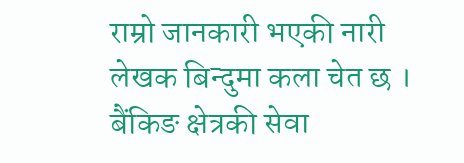राम्रो जानकारी भएकी नारी लेखक बिन्दुमा कला चेत छ । बैंकिङ क्षेत्रकी सेवा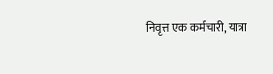निवृत्त एक कर्मचारी, यात्रा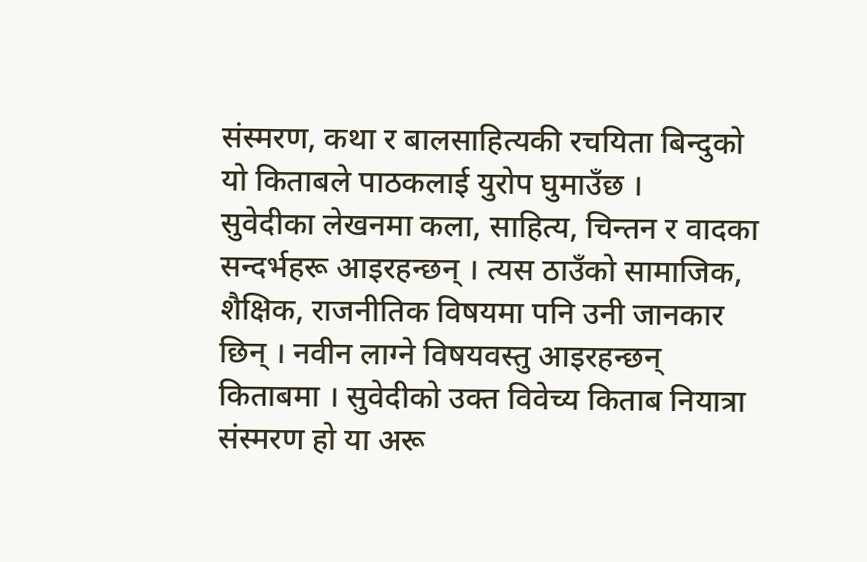संस्मरण, कथा र बालसाहित्यकी रचयिता बिन्दुको यो किताबले पाठकलाई युरोप घुमाउँछ ।
सुवेदीका लेखनमा कला, साहित्य, चिन्तन र वादका सन्दर्भहरू आइरहन्छन् । त्यस ठाउँको सामाजिक, शैक्षिक, राजनीतिक विषयमा पनि उनी जानकार छिन् । नवीन लाग्ने विषयवस्तु आइरहन्छन् किताबमा । सुवेदीको उक्त विवेच्य किताब नियात्रा संस्मरण हो या अरू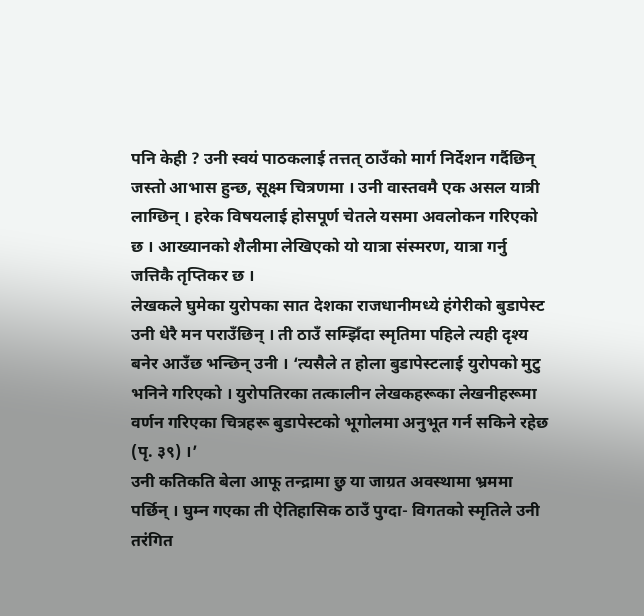पनि केही ? उनी स्वयं पाठकलाई तत्तत् ठाउँको मार्ग निर्देशन गर्दैछिन् जस्तो आभास हुन्छ, सूक्ष्म चित्रणमा । उनी वास्तवमै एक असल यात्री लाग्छिन् । हरेक विषयलाई होसपूर्ण चेतले यसमा अवलोकन गरिएको छ । आख्यानको शैलीमा लेखिएको यो यात्रा संस्मरण, यात्रा गर्नु जत्तिकै तृप्तिकर छ ।
लेखकले घुमेका युरोपका सात देशका राजधानीमध्ये हंगेरीको बुडापेस्ट उनी धेरै मन पराउँछिन् । ती ठाउँ सम्झिँदा स्मृतिमा पहिले त्यही दृश्य बनेर आउँछ भन्छिन् उनी । ‘त्यसैले त होला बुडापेस्टलाई युरोपको मुटु भनिने गरिएको । युरोपतिरका तत्कालीन लेखकहरूका लेखनीहरूमा वर्णन गरिएका चित्रहरू बुडापेस्टको भूगोलमा अनुभूत गर्न सकिने रहेछ (पृ. ३९) ।’
उनी कतिकति बेला आफू तन्द्रामा छु या जाग्रत अवस्थामा भ्रममा पर्छिन् । घुम्न गएका ती ऐतिहासिक ठाउँ पुग्दा- विगतको स्मृतिले उनी तरंगित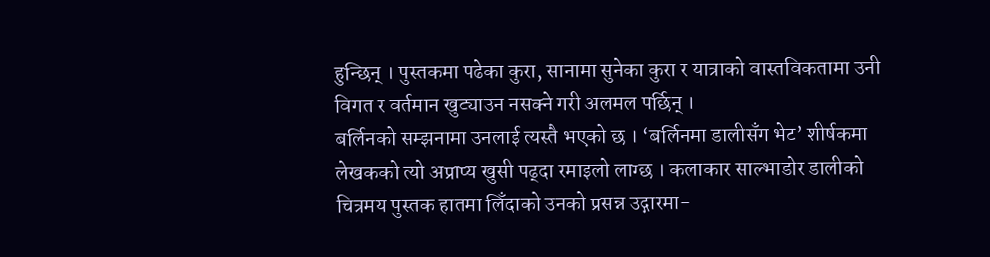हुन्छिन् । पुस्तकमा पढेका कुरा, सानामा सुनेका कुरा र यात्राको वास्तविकतामा उनी विगत र वर्तमान खुट्याउन नसक्ने गरी अलमल पर्छिन् ।
बर्लिनको सम्झनामा उनलाई त्यस्तै भएको छ । ‘बर्लिनमा डालीसँग भेट’ शीर्षकमा लेखकको त्यो अप्राप्य खुसी पढ्दा रमाइलो लाग्छ । कलाकार साल्भाडोर डालीको चित्रमय पुस्तक हातमा लिँदाको उनको प्रसन्न उद्गारमा-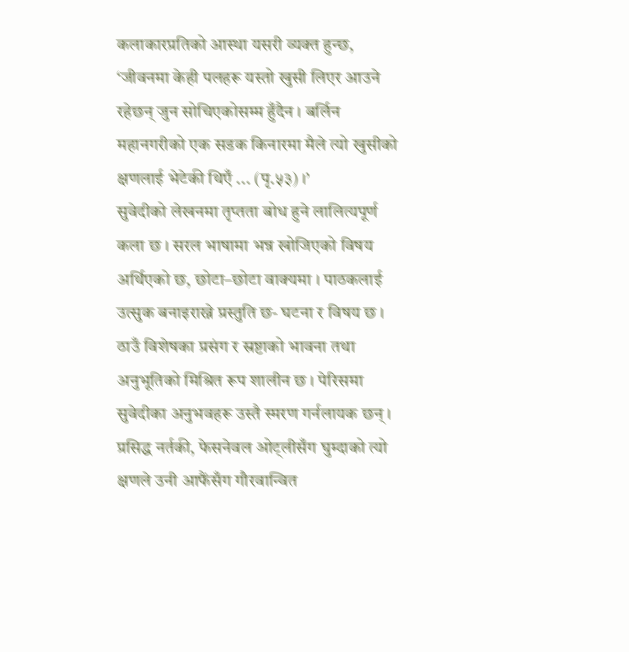कलाकारप्रतिको आस्था यसरी व्यक्त हुन्छ, ‘जीवनमा केही पलहरू यस्तो खुसी लिएर आउने रहेछन् जुन सोचिएकोसम्म हुँदैन । बर्लिन महानगरीको एक सडक किनारमा मैले त्यो खुसीको क्षणलाई भेटेकी थिएँ ... (पृ.५३) ।’
सुवेदीको लेखनमा तृप्तता बोध हुने लालित्यपूर्ण कला छ । सरल भाषामा भन्न खोजिएको विषय अर्थिएको छ, छोटा–छोटा वाक्यमा । पाठकलाई उत्सुक बनाइराख्ने प्रस्तुति छ- घटना र विषय छ । ठाउँ विशेषका प्रसंग र स्रष्टाको भावना तथा अनुभूतिको मिश्रित रूप शालीन छ । पेरिसमा सुवेदीका अनुभवहरू उस्तै स्मरण गर्नलायक छन् ।
प्रसिद्ध नर्तकी, फेसनेवल ओट्लीसँग घुम्दाको त्यो क्षणले उनी आफैंसँग गौरवान्वित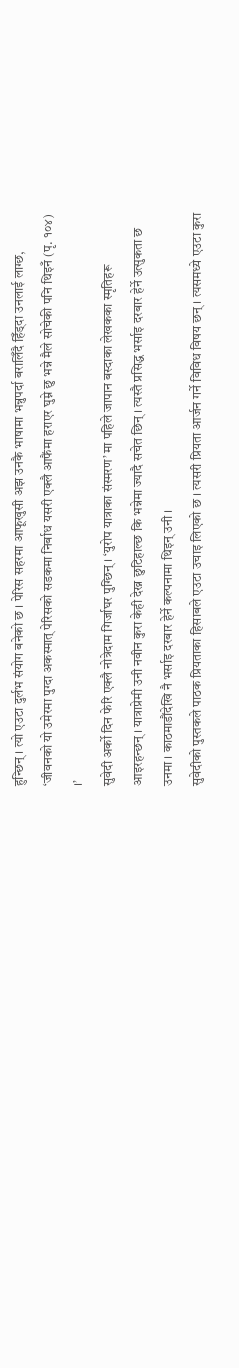हुन्छिन् । त्यो एउटा दुर्लभ संयोग बनेको छ । पेरिस सहरमा आफूखुसी अझ उनकै भाषामा भन्नुपर्दा बरालिँदै हिँड्दा उनलाई लाग्छ, ‘जीवनको यो उमेरमा पुग्दा अकस्मात् पेरिसको सडकमा निर्बाध यसरी एक्लै आफैंमा हराएर घुम्ने छु भन्ने मैले सोचेकी पनि थिइनँ (पृ. १०४) ।’
सुवेदी अर्को दिन फेरि एक्लै नोत्रेदाम गिर्जाघर पुग्छिन् । ‘युरोप यात्राका संस्मरण’ मा पहिले जापान बस्दाका लेखकका स्मृतिहरू आइरहन्छन् । यात्राप्रेमी उनी नवीन कुरा केही देख्न छुटिहाल्छ कि भन्नेमा ज्यादै सचेत छिन् । त्यस्तै प्रसिद्ध भर्साइ दरबार हेर्ने उत्सुकता छ उनमा । काठमाडौंदेखि नै भर्साइ दरबार हेर्ने कल्पनामा थिइन् उनी ।
सुवेदीको पुस्तकले पाठक प्रियताका हिसाबले एउटा उचाइ लिएको छ । त्यसरी प्रियता आर्जन गर्ने विविध विषय छन् । त्यसमध्ये एउटा कुरा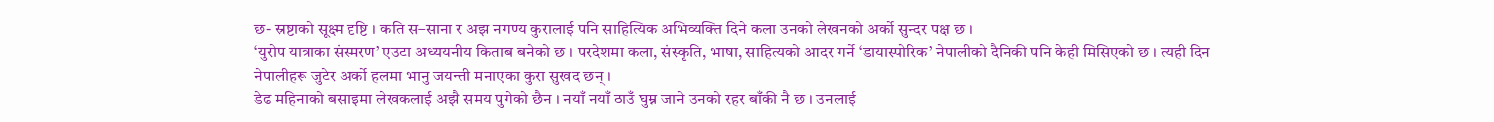छ- स्रष्टाको सूक्ष्म दृष्टि । कति स–साना र अझ नगण्य कुरालाई पनि साहित्यिक अभिव्यक्ति दिने कला उनको लेखनको अर्को सुन्दर पक्ष छ ।
‘युरोप यात्राका संस्मरण’ एउटा अध्ययनीय किताब बनेको छ । परदेशमा कला, संस्कृति, भाषा, साहित्यको आदर गर्ने ‘डायास्पोरिक’ नेपालीको दैनिकी पनि केही मिसिएको छ । त्यही दिन नेपालीहरू जुटेर अर्को हलमा भानु जयन्ती मनाएका कुरा सुखद छन् ।
डेढ महिनाको बसाइमा लेखकलाई अझै समय पुगेको छैन । नयाँ नयाँ ठाउँ घुम्न जाने उनको रहर बाँकी नै छ । उनलाई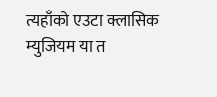त्यहाँको एउटा क्लासिक म्युजियम या त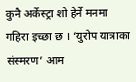कुनै अर्केस्ट्रा शो हेर्ने मनमा गहिरा इच्छा छ । ‘युरोप यात्राका संस्मरण’ आम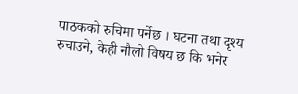पाठकको रुचिमा पर्नेछ । घटना तथा दृश्य रुचाउने, केही नौलो विषय छ कि भनेर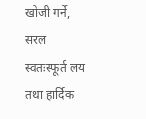खोजी गर्ने, सरल स्वतःस्फूर्त लय तथा हार्दिक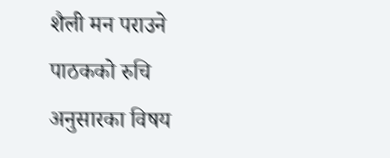शैली मन पराउने पाठकको रुचि अनुसारका विषय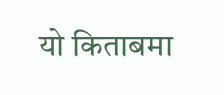यो किताबमा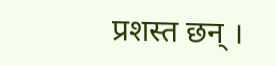प्रशस्त छन् ।